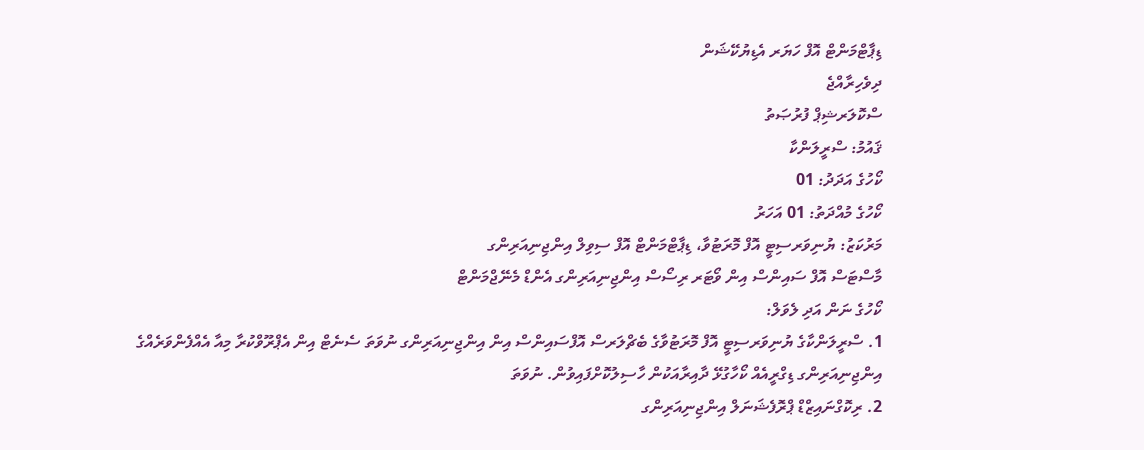ޑިޕާޓްމަންޓް އޮފް ހަޔަރ އެޑިޔުކޭޝަން
ދިވެހިރާއްޖެ
ސްކޮލަރޝިޕް ފުރުޞަތު
ޤައުމު: ސްރީލަންކާ
ކޯހުގެ އަދަދު: 01
ކޯހުގެ މުއްދަތު: 01 އަހަރު
މަރުކަޒު: ޔުނިވަރސިޓީ އޮފް މޮރަޓުވާ، ޑިޕާޓްމަންޓް އޮފް ސިވިލް އިންޖިނިއަރިންގ
މާސްޓަސް އޮފް ސައިންސް އިން ވޯޓަރ ރިސޯސް އިންޖިނިއަރިންގ އެންޑް މެނޭޖްމަންޓް
ކޯހުގެ ނަން އަދި ލެވަލް:
1. ސްރީލަންކާގެ ޔުނިވަރސިޓީ އޮފް މޮރަޓުވާގެ ބެޗްލަރސް އޮފްސައިންސް އިން އިންޖިނިއަރިންގ ނުވަތަ ސެނެޓް އިން އެޕްރޫވްކުރާ މިއާ އެއްފެންވަރެއްގެ އިންޖިނިއަރިންގ ޑިގްރީއެއް ކޯހާގުޅޭ ދާއިރާއަކުން ހާސިލުކޮށްފައިވުން. ނުވަތަ
2. ރިކޮގްނައިޒްޑް ޕްރޮފެޝަނަލް އިންޖިނިއަރިންގ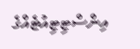އިންސްޓިޓިއުޓެއްގެ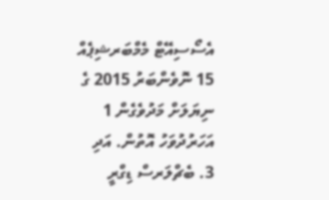އެސޯސިއޭޓް މެމްބަރޝިޕެއް 15 ނޮވެންބަރު 2015 ގެ ނިޔަލަށް މަދުވެގެން 1 އަހަރުދުވަހު އޮތުން. އަދި
3. ބެޗްލަރސް ޑިގްރީ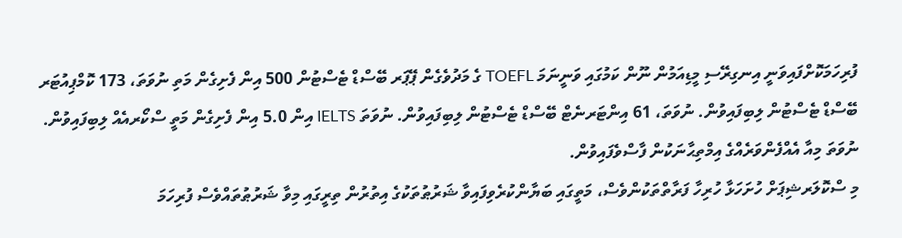ފުރިހަމަކޮށްފައިވަނީ އިނގިރޭސި މީޑިއަމުން ނޫން ކަމުގައި ވަނީނަމަ TOEFL ގެ މަދުވެގެން ޕޭޕަރ ބޭސްޑް ޓެސްޓުން 500 އިން ފެށިގެން މަތި ނުވަތަ، 173 ކޮމްޕިއުޓަރ ބޭސްޑް ޓެސްޓުން ލިބިފައިވުން. ނުވަތަ، 61 އިންޓަރނެޓް ބޭސްޑް ޓެސްޓުން ލިބިފައިވުން. ނުވަތަ IELTS އިން 5.0 އިން ފެށިގެން މަތީ ސްކޯރއެއް ލިބިފައިވުން. ނުވަތަ މިއާ އެއްފެންވަރެއްގެ އިމްތިޙާނަކުން ފާސްވެފައިވުން.
މި ސްކޮލަރޝިޕަށް ހުށަހަޅާ ހުރިހާ ފަރާތްތަކުންވެސް، މަތީގައި ބަޔާންކުރެވިފައިވާ ޝަރުޠުތަކުގެ އިތުރުން ތިރީގައި މިވާ ޝަރުޠުތައްވެސް ފުރިހަމަ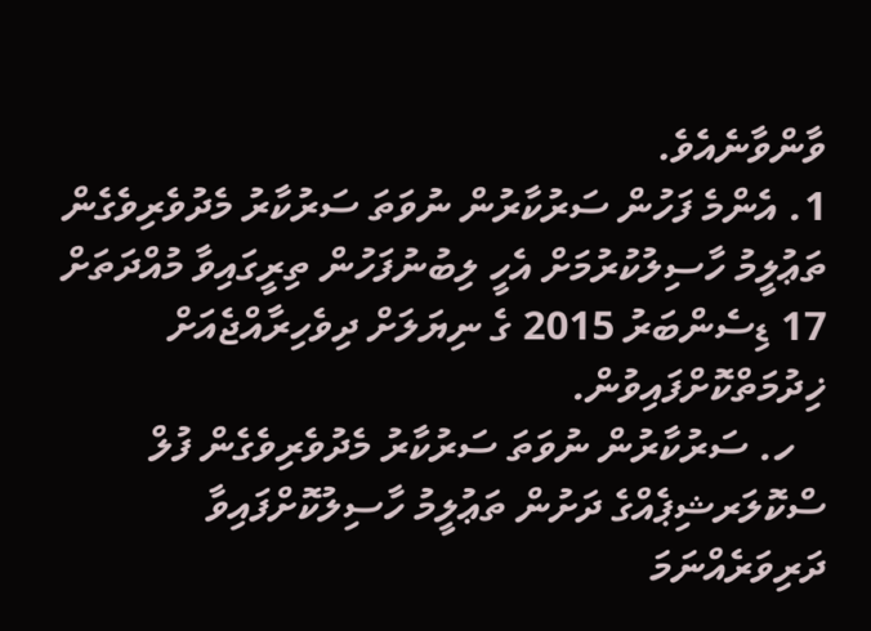ވާންވާނެއެވެ.
1. އެންމެ ފަހުން ސަރުކާރުން ނުވަތަ ސަރުކާރު މެދުވެރިވެގެން ތަޢުލީމު ހާސިލުކުރުމަށް އެހީ ލިބުނުފަހުން ތިރީގައިވާ މުއްދަތަށް 17 ޑިސެންބަރު 2015 ގެ ނިޔަލަށް ދިވެހިރާއްޖެއަށް ޚިދުމަތްކޮށްފައިވުން.
   ހ. ސަރުކާރުން ނުވަތަ ސަރުކާރު މެދުވެރިވެގެން ފުލް ސްކޮލަރޝިޕެއްގެ ދަށުން ތަޢުލީމު ހާސިލުކޮށްފައިވާ ދަރިވަރެއްނަމަ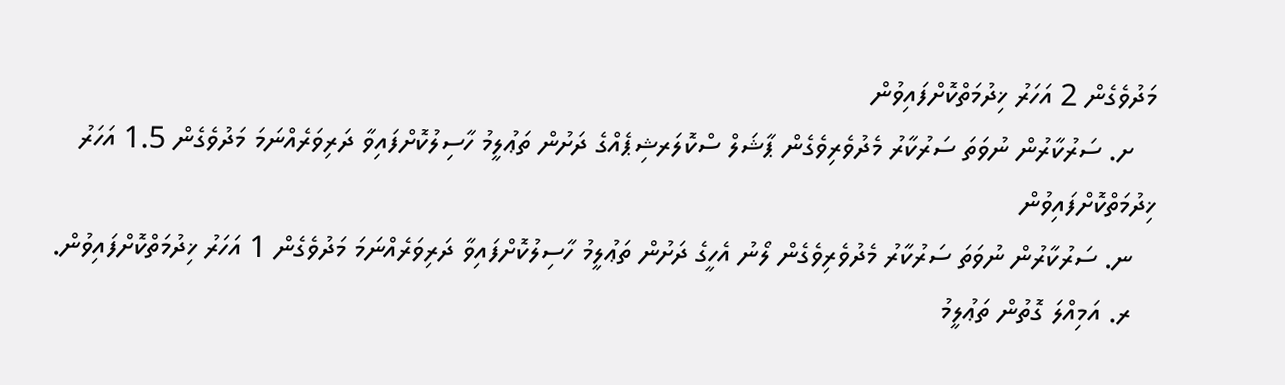މަދުވެގެން 2 އަހަރު ޚިދުމަތްކޮށްފައިވުން
   ށ. ސަރުކާރުން ނުވަތަ ސަރުކާރު މެދުވެރިވެގެން ޕާޝަލް ސްކޮލަރޝިޕެއްގެ ދަށުން ތަޢުލީމު ހާސިލުކޮށްފައިވާ ދަރިވަރެއްނަމަ މަދުވެގެން 1.5 އަހަރު ޚިދުމަތްކޮށްފައިވުން
   ނ. ސަރުކާރުން ނުވަތަ ސަރުކާރު މެދުވެރިވެގެން ލޯނު އެހީގެ ދަށުން ތަޢުލީމު ހާސިލުކޮށްފައިވާ ދަރިވަރެއްނަމަ މަދުވެގެން 1 އަހަރު ޚިދުމަތްކޮށްފައިވުން.
   ރ. އަމިއްލަ ގޮތުން ތަޢުލީމު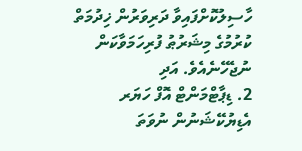ހާސިލުކޮށްފައިވާ ދަރިވަރުން ޚިދުމަތް ކުރުމުގެ މިޝަރުޠު ފުރިހަމަވާކަން ނުޖެހޭނެއެވެ. އަދި
2. ޑިޕާޓްމަންޓް އޮފް ހަޔަރ އެޑިޔުކޭޝަނުން ނުވަތަ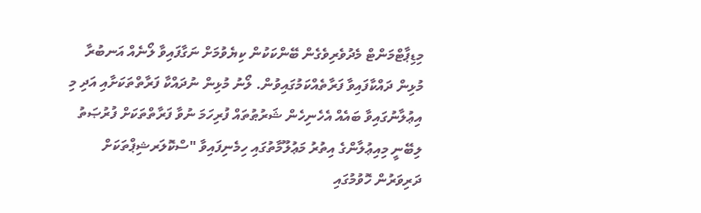މިޑިޕާޓްމަންޓް މެދުވެރިވެގެން ބޭންކަކުން ކިޔެވުމަށް ނަގާފައިވާ ލޯނެއް އަނބުރާ މުޅިން ދައްކާފައިވާ ފަރާތެއްކަމުގައިވުން. ލޯނު މުޅިން ނުދައްކާ ފަރާތްތަކަށާއި އަދި މި އިޢުލާނުގައިވާ ބައެއް އެހެނިހެން ޝަރުޠުތައް ފުރިހަމަ ނުވާ ފަރާތްތަކަށް ފުރުޞަތު ލިބޭނީ މިއިޢުލާންގެ އިތުރު މަޢުލޫމާތުގައި ހިމެނިފައިވާ "ސްކޮލަރޝިޕްތަކަށް ދަރިވަރުން ހޮވުމުގައި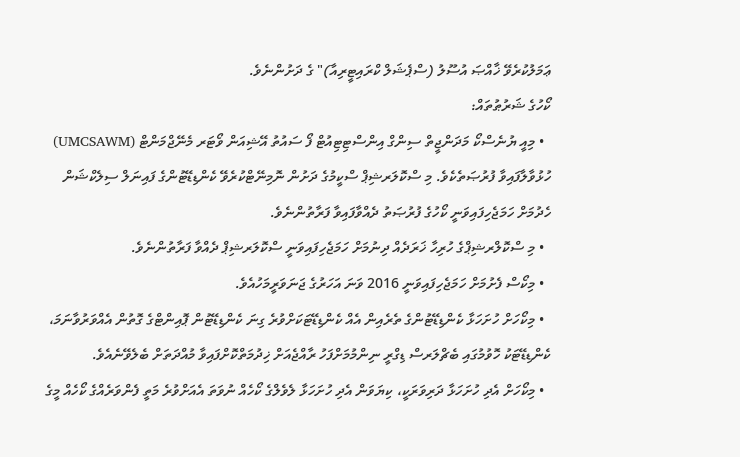ޢަމަލުކުރެވޭ ޚާއްޞަ އުސޫލު (ސްޕެޝަލް ކްރައިޓީރިއާ)" ގެ ދަށުންނެވެ.
ކޯހުގެ ޝަރުޠުތައް:
  • މިއީ ޔުނެސްކޯ މަދަންޖީތް ސިންގް އިންސްޓިޓިއުޓް ފޯ ސައުތު އޭޝިއަން ވޯޓަރ މެނޭޖްމަންޓް (UMCSAWM) ހުޅުވާލާފައިވާ ފުރުޞަތެކެވެ. މި ސްކޮލަރޝިޕް ސްކީމުގެ ދަށުން ނޮމިނޭޓްކުރެވޭ ކެންޑިޑޭޓުންގެ ފައިނަލް ސިލެކްޝަން ހެދުމަށް ހަމަޖެހިފައިވަނީ ކޯހުގެ ފުރުޞަތު ދެއްވާފައިވާ ފަރާތުންނެވެ.
  • މި ސްކޮލްރޝިޕްގެ ހުރިހާ ޚަރަދެއް ދިނުމަށް ހަމަޖެހިފައިވަނީ ސްކޮލަރޝިޕް ދެއްވާ ފަރާތުންނެވެ.
  • މިކޯސް ފެށުމަށް ހަމަޖެހިފައިވަނީ 2016 ވަނަ އަހަރުގެ ޖަނަވަރީމަހުއެވެ.
  • މިކޯހަށް ހުށަހަޅާ ކެންޑިޑޭޓުންގެ ތެރެއިން އެއް ކެންޑިޑޭޓަކަށްވުރެ ގިނަ ކެންޑިޑޭޓުން ޕޮއިންޓްގެ ގޮތުން އެއްވަރުވާނަމަ، ކެންޑިޑޭޓަކު ހޮވުމުގައި ބެޗްލަރސް ޑިގްރީ ނިންމުމަށްފަހު ރާއްޖެއަށް ޚިދުމަތްކޮށްފައިވާ މުއްދަތަށް ބެލެވޭނެއެވެ.
  • މިކޯހަށް އެދި ހުށަހަޅާ ދަރިވަރަކީ، ކިޔަވަން އެދި ހުށަހަޅާ ލެވެލްގެ ކޯހެއް ނުވަތަ އެއަށްވުރެ މަތީ ފެންވަރެއްގެ ކޯހެއް މީގެ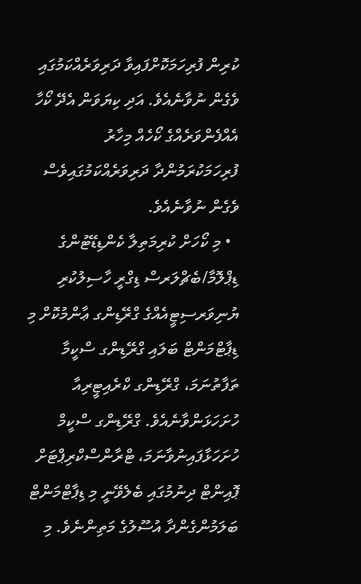ކުރިން ފުރިހަމަކޮށްފައިވާ ދަރިވަރެއްކަމުގައި ވެގެން ނުވާނެއެވެ. އަދި ކިޔަވަން އެދޭ ކޯހާ އެއްފެންވަރެއްގެ ކޯހެއް މިހާރު ފުރިހަމަކުރަމުންދާ ދަރިވަރެއްކަމުގައިވެސް ވެގެން ނުވާނެއެވެ.
  • މި ކޯހަށް ކުރިމަތިލާ ކެންޑިޑޭޓުންގެ ޑިޕްލޮމާ/ބެޗްލަރސް ޑިގްރީ ހާސިލުކުރި ޔުނިވަރސިޓީއެއްގެ ގްރޭޑިންގ ޢާންމުކޮށް މި ޑިޕާޓްމަންޓް ބަލައި ގްރޭޑިންގ ސްކީމާ ތަފާތުނަމަ، ގްރޭޑިންގ ކްރެއިޓީރިއާ ހުށަހަޅަންވާނެއެވެ. ގްރޭޑިންގ ސްކީމް ހުށަހަޅާފައިނުވާނަމަ، ޓްރާންސްކްރިޕްޓަށް ޕޮއިންޓް ދިނުމުގައި ބެލެވޭނީ މި ޑިޕާޓްމަންޓް ބަލަމުންގެންދާ އުސޫލުގެ މަތިންނެވެ. މި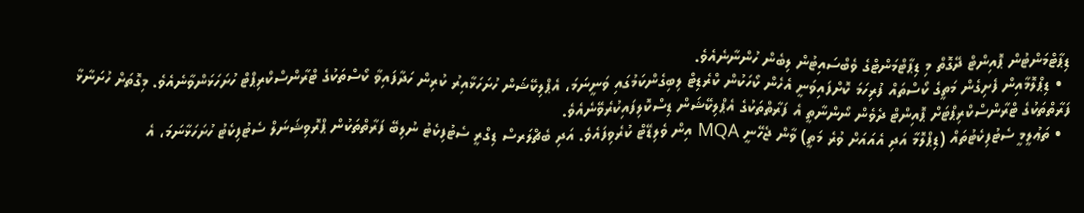ޑިޕާޓްމަންޓުން ޕޮއިންޓް ދޭގޮތް މި ޑިޕާޓްމަންޓްގެ ވެބްސައިޓުން ލިބެން ހުންނާނެއެވެ.
  • ޑިޕްލޮމާއިން ފެށިގެން މަތީގެ ކޯސްތައް ފުރިހަމަ ކޮށްފައިވަނީ އެހެން ކޯހަކުން ކްރެޑިޓް ލިބިގެންކަމުގައި ވަނީނަމަ، އެޕްލިކޭޝަން ހުށަހަޅާއިރު ކުރިން ހަދާފައިވާ ކޯސްތަކުގެ ޓްރާންސްކްރިޕްޓް ހުށަހަޅަންވާނެއެވެ. މިގޮތަށް ހުށަނާޅާ ފަރާތްތަކުގެ ޓްރާންސްކްރިޕްޓަށް ޕޮއިންޓް ދެވެން ނޯންނާތީ އެ ފަރާތްތަކުގެ އެޕްލިކޭޝަން ޑިސްކޮލިފައިކުރެވޭނެއެވެ.
  • ތަޢުލީމީ ސެޓުފިކެޓުތައް (ޑިޕްލޮމާ އަދި އެއައަށް ވުރެ މަތީ) ވާން ޖެހޭނީ MQA އިން ވެލިޑޭޓް ކުރެވިފައެވެ. އަދި ބެޗްލަރސް ޑިގްރީ ސެޓުފިކެޓު ނުލިބޭ ފަރާތްތަކުން ޕްރޮވިޝަނަލް ސެޓުފިކެޓު ހުށަހަޅާނަމަ، އެ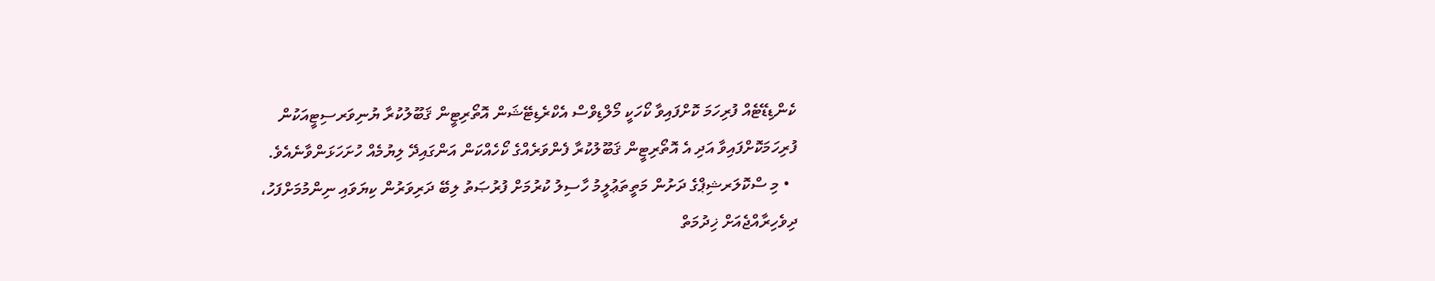ކެންޑިޑޭޓެއް ފުރިހަމަ ކޮށްފައިވާ ކޯހަކީ މޯލްޑިވްސް އެކްރެޑިޓޭޝަން އޮތޯރިޓީން ޤަބޫލުކުރާ ޔުނިވަރސިޓީއަކުން ފުރިހަމަކޮށްފައިވާ އަދި އެ އޮތޯރިޓީން ޤަބޫލުކުރާ ފެންވަރެއްގެ ކޯހެއްކަން އަންގައިދޭ ލިޔުމެއް ހުށަހަޅަންވާނެއެވެ.
  • މި ސްކޮލަރޝިޕްގެ ދަށުން މަތީތަޢުލީމު ހާސިލު ކުރުމަށް ފުރުޞަތު ލިބޭ ދަރިވަރުން ކިޔަވައި ނިންމުމަށްފަހު، ދިވެހިރާއްޖެއަށް ޚިދުމަތް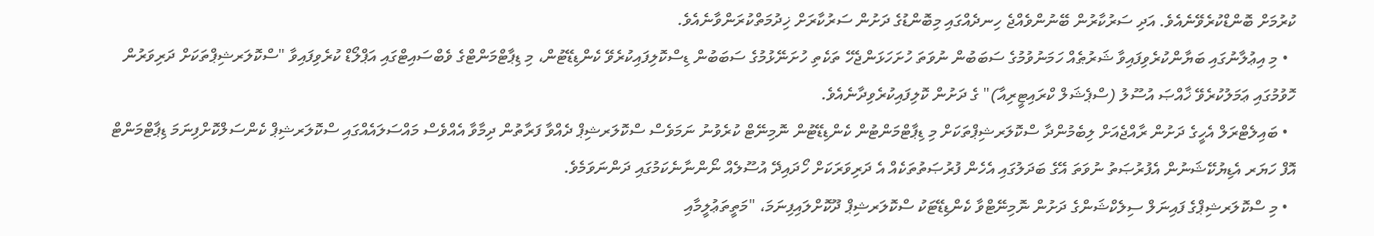ކުރުމަށް ބޮންޑްކުރެވޭނެއެވެ. އަދި ސަރުކާރުން ބޭނުންވެއްޖެ ހިނދެއްގައި މިބޮންޑުގެ ދަށުން ސަރުކާރަށް ޚިދުމަތްކުރަންވާނެއެވެ.
  • މި އިޢުލާނުގައި ބަޔާންކުރެވިފައިވާ ޝަރުޠެއް ހަމަނުވުމުގެ ސަބަބުން ނުވަތަ ހުށަހަޅަންޖެހޭ ތަކެތި ހުށަނޭޅުމުގެ ސަބަބުން ޑިސްކޮލިފައިކުރެވޭ ކެންޑިޑޭޓުން، މި ޑިޕާޓްމަންޓްގެ ވެބްސައިޓްގައި އަޕްލޯޑް ކުރެވިފައިވާ "ސްކޮލަރޝިޕްތަކަށް ދަރިވަރުން ހޮވުމުގައި ޢަމަލުކުރެވޭ ޚާއްޞަ އުސޫލު (ސްޕެޝަލް ކްރައިޓީރިއާ)" ގެ ދަށުން ކޮލިފައިކުރެވިދާނެއެވެ.
  • ބައިލެޓްރަލް އެހީގެ ދަށުން ރާއްޖެއަށް ލިބެމުންދާ ސްކޮލަރޝިޕްތަކަށް މި ޑިޕާޓްމަންޓުން ކެންޑިޑޭޓުން ނޮމިނޭޓް ކުރެވުނު ނަމަވެސް ސްކޮލަރޝިޕް ދެއްވާ ފަރާތުން ދިމާވާ އެއްވެސް މައްސަލައެއްގައި ސްކޮލަރޝިޕް ކެންސަލްކޮށްފިނަމަ ޑިޕާޓްމަންޓް އޮފް ހަޔަރ އެޑިޔުކޭޝަނުން އެފުރުޞަތު ނުވަތަ އޭގެ ބަދަލުގައި އެހެން ފުރުޞަތުތަކެއް އެ ދަރިވަރަކަށް ހޯދައިދޭ އުސޫލެއް ނޯންނާނެކަމުގައި ދަންނަވަމެވެ.
  • މި ސްކޮލަރޝިޕްގެ ފައިނަލް ސިލެކްޝަންގެ ދަށުން ނޮމިނޭޓްވާ ކެންޑިޑޭޓަކު ސްކޮލަރޝިޕް ދޫކޮށްލައިފިނަމަ، "މަތީތަޢުލީމާއި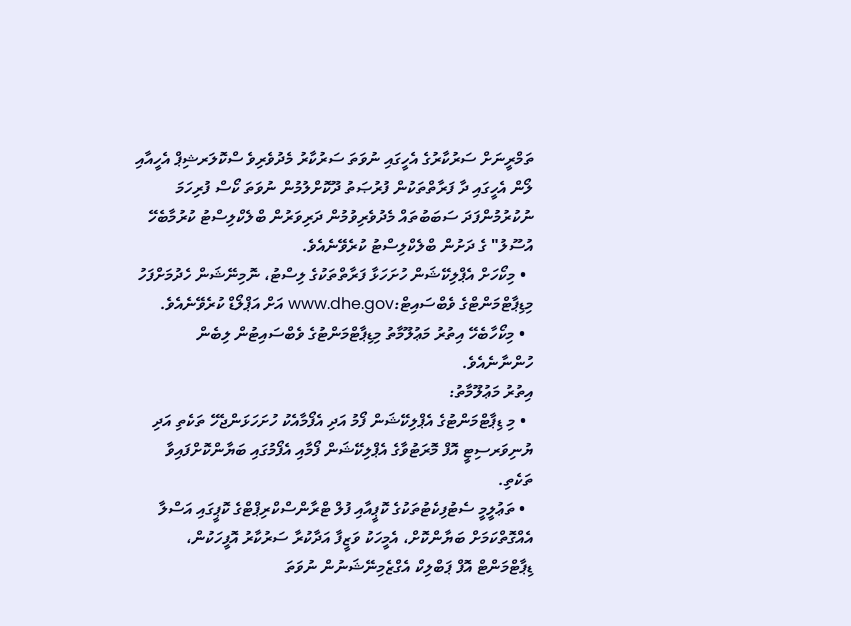ތަމްރީނަށް ސަރުކާރުގެ އެހީގައި ނުވަތަ ސަރުކާރު މެދުވެރިވެ ސްކޮލަރޝިޕް އެހީއާއި ލޯން އެހީގައި ދާ ފަރާތްތަކުން ފުރުޞަތު ދޫކޮށްލުމުން ނުވަތަ ކޯސް ފުރިހަމަ ނުކުރުމުންފަދަ ސަބަބުތައް މެދުވެރިވުމުން ދަރިވަރުން ބްލެކްލިސްޓު ކުރުމާބެހޭ އުސޫލު" ގެ ދަށުން ބްލެކްލިސްޓު ކުރެވޭނެއެވެ.
  • މިކޯހަށް އެޕްލިކޭޝަން ހުށަހަޅާ ފަރާތްތަކުގެ ލިސްޓު، ނޮމިނޭޝަން ހެދުމަށްފަހު މިޑިޕާޓްމަންޓްގެ ވެބްސައިޓް:www.dhe.gov އަށް އަޕްލޯޑް ކުރެވޭނެއެވެ.
  • މިކޯހާބެހޭ އިތުރު މަޢުލޫމާތު މިޑިޕާޓްމަންޓުގެ ވެބްސައިޓުން ލިބެން ހުންނާނެއެވެ.
އިތުރު މަޢުލޫމާތު:
  • މި ޑިޕާޓްމަންޓުގެ އެޕްލިކޭޝަން ފޯމު އަދި އެފޯމާއެކު ހުށަހަޅަންޖެހޭ ތަކެތި އަދި ޔުނިވަރސިޓީ އޮފް މޮރަޓުވާގެ އެޕްލިކޭޝަން ފޯމާއި އެފޯމުގައި ބަޔާންކޮށްފައިވާ ތަކެތި.
  • ތަޢުލީމީ ސެޓުފިކެޓުތަކުގެ ކޮޕީއާއި ފުލް ޓްރާންސްކްރިޕްޓްގެ ކޮޕީގައި އަސްލާ އެއްގޮތްކަމަށް ބަޔާންކޮށް، އެމީހަކު ވަޒީފާ އަދާކުރާ ސަރުކާރު އޮފީހަކުން، ޑިޕާޓްމަންޓް އޮފް ޕަބްލިކް އެގްޒެމިނޭޝަނުން ނުވަތަ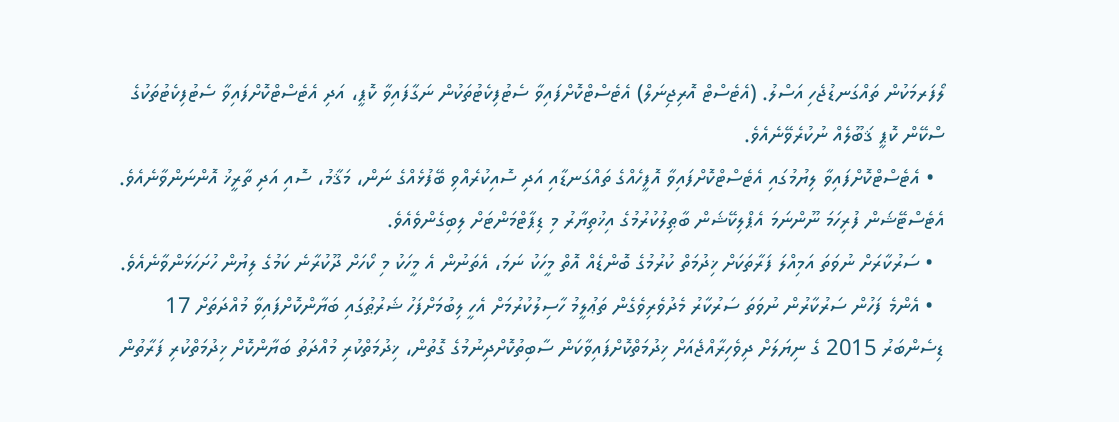ލޯފަރމަކުން ތައްގަނޑުޖެހި އަސްލު. (އެޓެސްޓް އޮރިޖިނަލް) އެޓެސްޓްކޮށްފައިވާ ސެޓުފިކެޓުތަކުން ނަގާފައިވާ ކޮޕީ، އަދި އެޓެސްޓްކޮށްފައިވާ ސެޓުފިކެޓުތަކުގެ ސްކޭން ކޮޕީ ޤަބޫލެއް ނުކުރެވޭނެއެވެ.
  • އެޓެސްޓްކޮށްފައިވާ ލިޔުމުގައި އެޓެސްޓްކޮށްފައިވާ އޮފީހެއްގެ ތައްގަނޑާއި އަދި ސޮއިކުރެއްވި ބޭފުޅެއްގެ ނަން، މަޤާމު، ސޮއި އަދި ތާރީޚު އޮންނަންވާނެއެވެ. އެޓެސްޓޭޝަން ފުރިހަމަ ނޫންނަމަ އެޕްލިކޭޝަން ބާޠިލުކުރުމުގެ އިޚުތިޔާރު މި ޑިޕާޓްމަންޓަށް ލިބިގެންވެއެވެ.
  • ސަރުކާރަށް ނުވަތަ އަމިއްލަ ފަރާތަކަށް ޚިދުމަތް ކުރުމުގެ ބޮންޑެއް އޮތް މީހަކު ނަމަ، އެތަނުން އެ މީހަކު މި ކޯހަށް ދޫކުރާނެ ކަމުގެ ލިޔުން ހުށަހަޅަންވާނެއެވެ.
  • އެންމެ ފަހުން ސަރުކާރުން ނުވަތަ ސަރުކާރު މެދުވެރިވެގެން ތަޢުލީމު ހާސިލުކުރުމަށް އެހީ ލިބުމަށްފަހު ޝަރުޠުގައި ބަޔާންކޮށްފައިވާ މުއްދަތަށް 17 ޑިސެންބަރު 2015 ގެ ނިޔަލަށް ދިވެހިރާއްޖެއަށް ޚިދުމަތްކޮށްފައިވާކަން ސާބިތުކޮށްދިނުމުގެ ގޮތުން، ޚިދުމަތްކުރި މުއްދަތު ބަޔާންކޮށް ޚިދުމަތްކުރި ފަރާތުން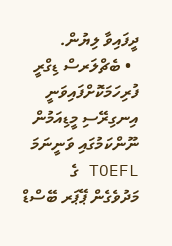ދީފައިވާ ލިޔުން.
  • ބެޗްލަރސް ޑިގްރީ ފުރިހަމަކޮށްފައިވަނީ އިނގިރޭސި މީޑިއަމުން ނޫންކަމުގައި ވަނީނަމަ TOEFL ގެ މަދުވެގެން ޕޭޕަރ ބޭސްޑް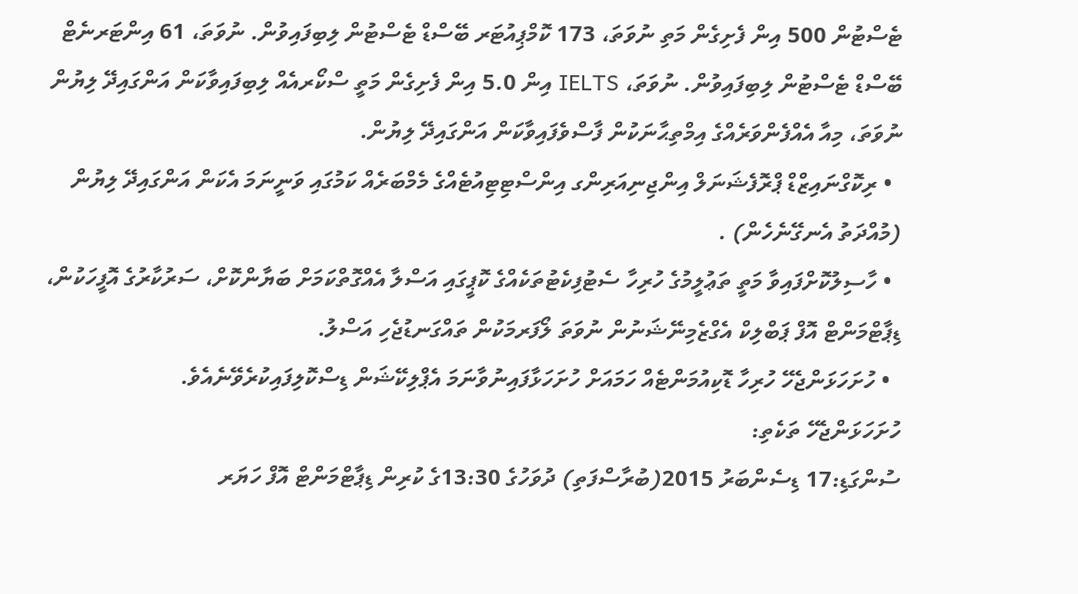ޓެސްޓުން 500 އިން ފެށިގެން މަތި ނުވަތަ، 173 ކޮމްޕިއުޓަރ ބޭސްޑް ޓެސްޓުން ލިބިފައިވުން. ނުވަތަ، 61 އިންޓަރނެޓް ބޭސްޑް ޓެސްޓުން ލިބިފައިވުން. ނުވަތަ، IELTS އިން 5.0 އިން ފެށިގެން މަތީ ސްކޯރއެއް ލިބިފައިވާކަން އަންގައިދޭ ލިޔުން ނުވަތަ، މިއާ އެއްފެންވަރެއްގެ އިމްތިޙާނަކުން ފާސްވެފައިވާކަން އަންގައިދޭ ލިޔުން.
  • ރިކޮގްނައިޒްޑް ޕްރޮފެޝަނަލް އިންޖިނިއަރިންގ އިންސްޓިޓިއުޓެއްގެ މެމްބަރެއް ކަމުގައި ވަނީނަމަ އެކަން އަންގައިދޭ ލިޔުން (މުއްދަތު އެނގޭނެހެން) .
  • ހާސިލުކޮށްފައިވާ މަތީ ތަޢުލީމުގެ ހުރިހާ ސެޓުފިކެޓުތަކެއްގެ ކޮޕީގައި އަސްލާ އެއްގޮތްކަމަށް ބަޔާންކޮށް، ސަރުކާރުގެ އޮފީހަކުން، ޑިޕާޓްމަންޓް އޮފް ޕަބްލިކް އެގްޒެމިނޭޝަނުން ނުވަތަ ލޯފަރމަކުން ތައްގަނޑުޖެހި އަސްލު.
  • ހުށަހަޅަންޖެހޭ ހުރިހާ ޑޮކިއުމަންޓެއް ހަމައަށް ހުށަހަޅާފައިނުވާނަމަ އެޕްލިކޭޝަން ޑިސްކޮލިފައިކުރެވޭނެއެވެ.
ހުށަހަޅަންޖެހޭ ތަކެތި:
ސުންގަޑި:17 ޑިސެންބަރު 2015(ބުރާސްފަތި) ދުވަހުގެ 13:30ގެ ކުރިން ޑިޕާޓްމަންޓް އޮފް ހަޔަރ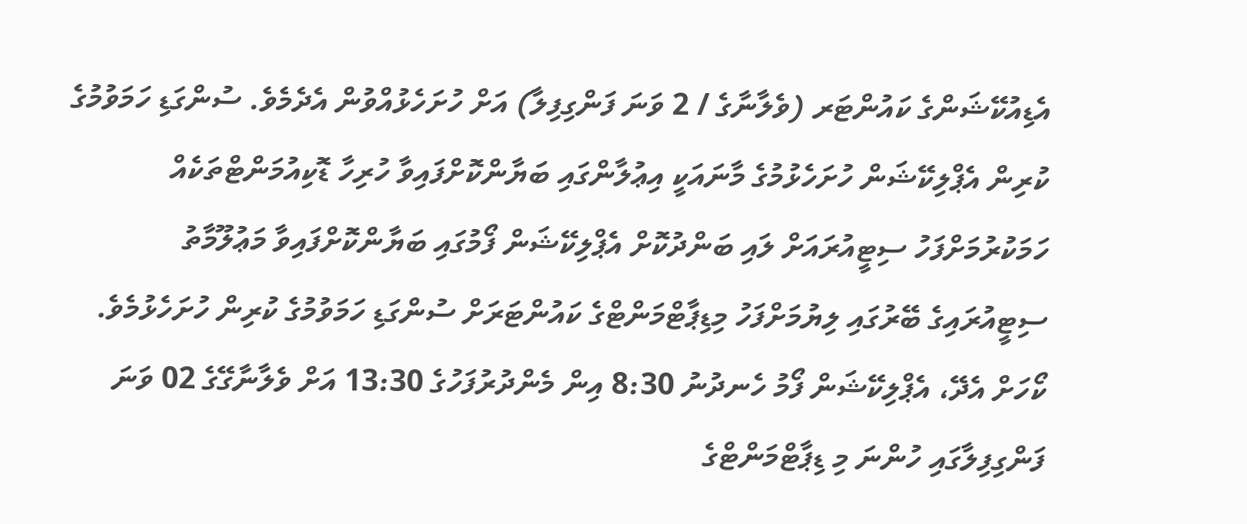އެޑިއުކޭޝަންގެ ކައުންޓަރ (ވެލާނާގެ / 2 ވަނަ ފަންގިފިލާ) އަށް ހުށަހެޅުއްވުން އެދެމެވެ. ސުންގަޑި ހަމަވުމުގެ ކުރިން އެޕްލިކޭޝަން ހުށަހެޅުމުގެ މާނައަކީ އިޢުލާންގައި ބަޔާންކޮށްފައިވާ ހުރިހާ ޑޮކިއުމަންޓްތަކެއް ހަމަކުރުމަށްފަހު ސިޓީއުރައަށް ލައި ބަންދުކޮށް އެޕްލިކޭޝަން ފޯމުގައި ބަޔާންކޮށްފައިވާ މަޢުލޫމާތު ސިޓީއުރައިގެ ބޭރުގައި ލިޔުމަށްފަހު މިޑިޕާޓްމަންޓްގެ ކައުންޓަރަށް ސުންގަޑި ހަމަވުމުގެ ކުރިން ހުށަހެޅުމެވެ.
ކޯހަށް އެދޭ، އެޕްލިކޭޝަން ފޯމު ހެނދުނު 8:30 އިން މެންދުރުފަހުގެ 13:30 އަށް ވެލާނާގޭގެ 02 ވަނަ ފަންގިފިލާގައި ހުންނަ މި ޑިޕާޓްމަންޓްގެ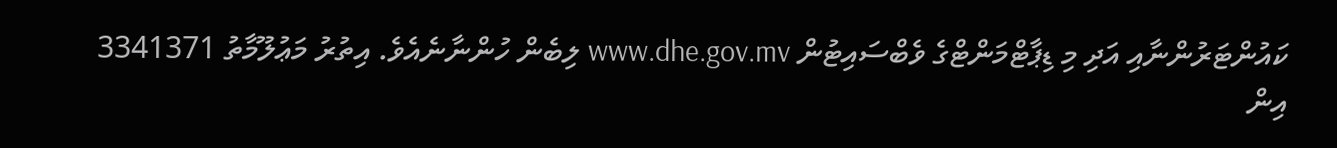ކައުންޓަރުންނާއި އަދި މި ޑިޕާޓްމަންޓްގެ ވެބްސައިޓުން www.dhe.gov.mv ލިބެން ހުންނާނެއެވެ. އިތުރު މަޢުލޫމާތު 3341371 އިން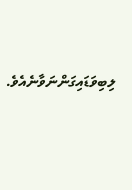ލިބިވަޑައިގަންނަވާނެއެވެ.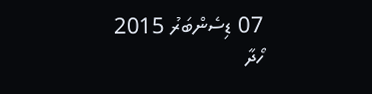07 ޑިސެންބަރު 2015
ހޯދާ